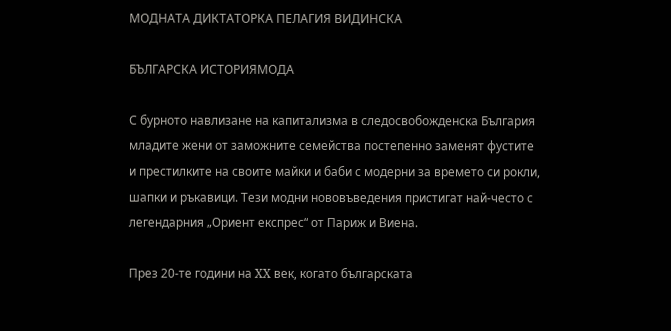МОДНАТА ДИКТАТОРКА ПЕЛАГИЯ ВИДИНСКА

БЪЛГАРСКА ИСТОРИЯМОДА

С бурното навлизане на капитализма в следосвобожденска България младите жени от заможните семейства постепенно заменят фустите и престилките на своите майки и баби с модерни за времето си рокли, шапки и ръкавици. Тези модни нововъведения пристигат най-често с легендарния „Ориент експрес“ от Париж и Виена.

През 20-те години на XX век, когато българската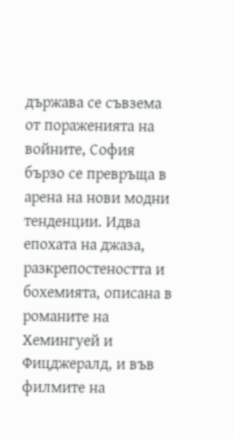държава се съвзема от пораженията на войните, София бързо се превръща в арена на нови модни тенденции. Идва епохата на джаза, разкрепостеността и бохемията, описана в романите на Хемингуей и Фицджералд, и във филмите на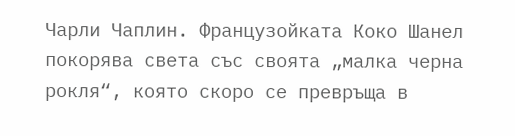Чарли Чаплин. Французойката Коко Шанел покорява света със своята „малка черна рокля“, която скоро се превръща в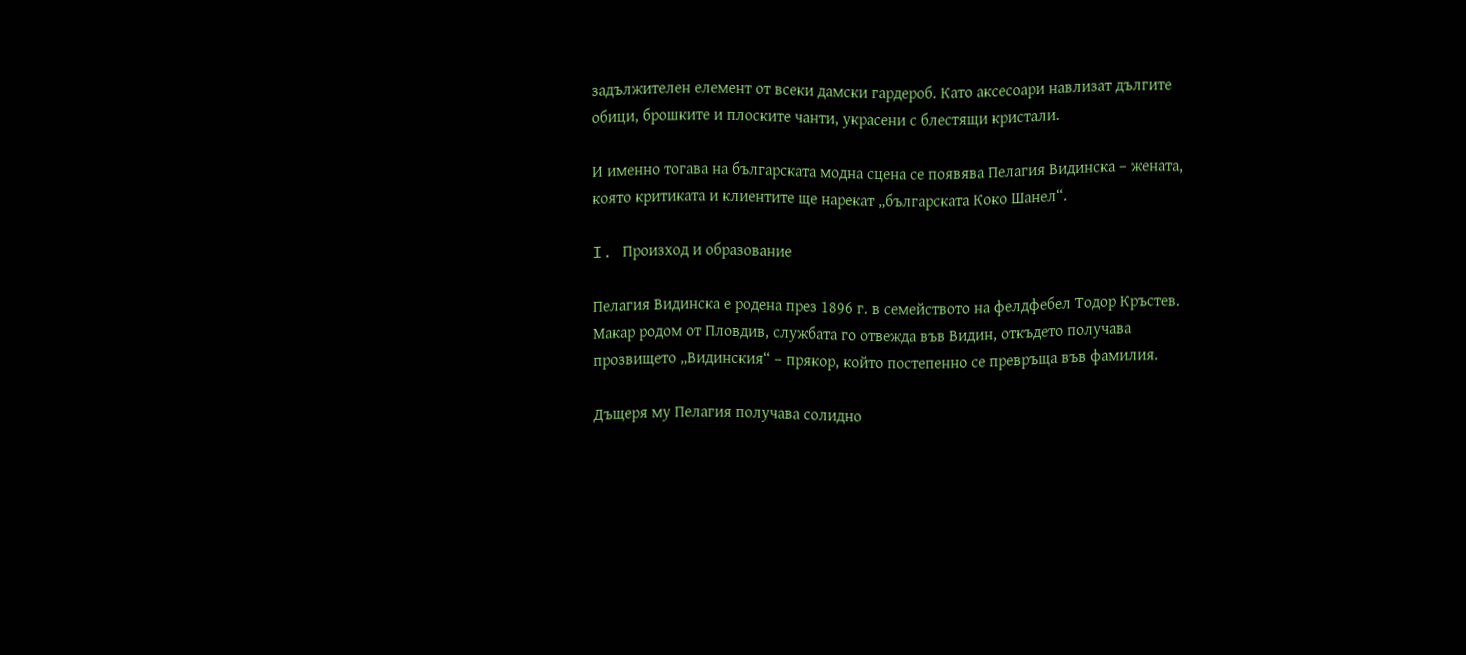задължителен елемент от всеки дамски гардероб. Като аксесоари навлизат дългите обици, брошките и плоските чанти, украсени с блестящи кристали.

И именно тогава на българската модна сцена се появява Пелагия Видинска – жената, която критиката и клиентите ще нарекат „българската Коко Шанел“.

I. Произход и образование

Пелагия Видинска е родена през 1896 г. в семейството на фелдфебел Тодор Кръстев. Макар родом от Пловдив, службата го отвежда във Видин, откъдето получава прозвището „Видинския“ – прякор, който постепенно се превръща във фамилия.

Дъщеря му Пелагия получава солидно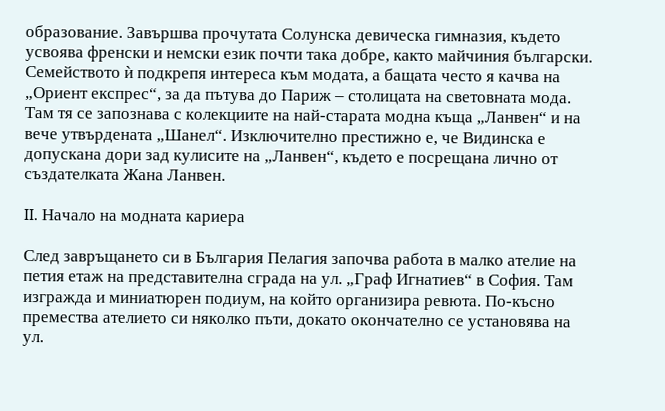образование. Завършва прочутата Солунска девическа гимназия, където усвоява френски и немски език почти така добре, както майчиния български. Семейството ѝ подкрепя интереса към модата, а бащата често я качва на „Ориент експрес“, за да пътува до Париж – столицата на световната мода. Там тя се запознава с колекциите на най-старата модна къща „Ланвен“ и на вече утвърдената „Шанел“. Изключително престижно е, че Видинска е допускана дори зад кулисите на „Ланвен“, където е посрещана лично от създателката Жана Ланвен.

II. Начало на модната кариера

След завръщането си в България Пелагия започва работа в малко ателие на петия етаж на представителна сграда на ул. „Граф Игнатиев“ в София. Там изгражда и миниатюрен подиум, на който организира ревюта. По-късно премества ателието си няколко пъти, докато окончателно се установява на ул.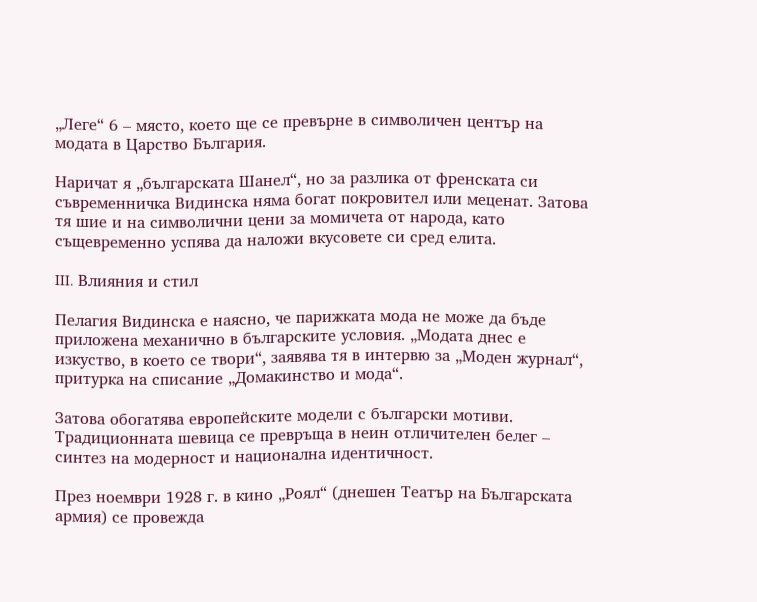„Леге“ 6 – място, което ще се превърне в символичен център на модата в Царство България.

Наричат я „българската Шанел“, но за разлика от френската си съвременничка Видинска няма богат покровител или меценат. Затова тя шие и на символични цени за момичета от народа, като същевременно успява да наложи вкусовете си сред елита.

III. Влияния и стил

Пелагия Видинска е наясно, че парижката мода не може да бъде приложена механично в българските условия. „Модата днес е изкуство, в което се твори“, заявява тя в интервю за „Моден журнал“, притурка на списание „Домакинство и мода“.

Затова обогатява европейските модели с български мотиви. Традиционната шевица се превръща в неин отличителен белег – синтез на модерност и национална идентичност.

През ноември 1928 г. в кино „Роял“ (днешен Театър на Българската армия) се провежда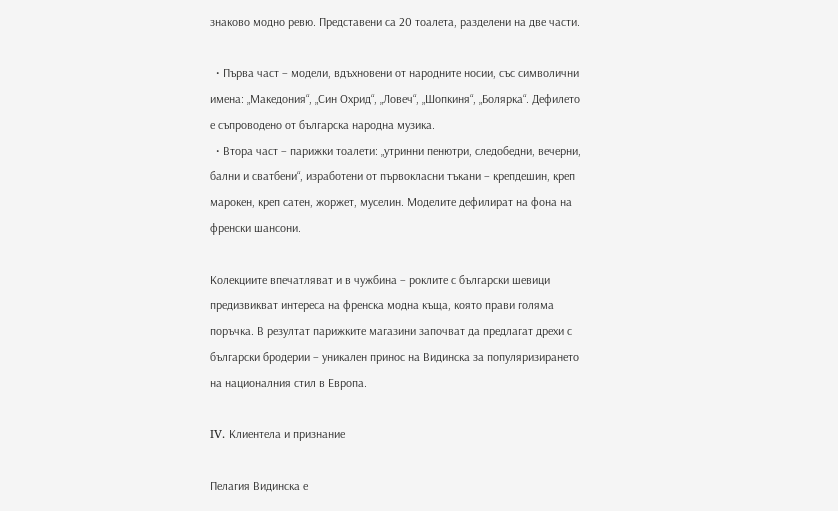знаково модно ревю. Представени са 20 тоалета, разделени на две части.

  • Първа част – модели, вдъхновени от народните носии, със символични имена: „Македония“, „Син Охрид“, „Ловеч“, „Шопкиня“, „Болярка“. Дефилето е съпроводено от българска народна музика.
  • Втора част – парижки тоалети: „утринни пенютри, следобедни, вечерни, бални и сватбени“, изработени от първокласни тъкани – крепдешин, креп марокен, креп сатен, жоржет, муселин. Моделите дефилират на фона на френски шансони.

Колекциите впечатляват и в чужбина – роклите с български шевици предизвикват интереса на френска модна къща, която прави голяма поръчка. В резултат парижките магазини започват да предлагат дрехи с български бродерии – уникален принос на Видинска за популяризирането на националния стил в Европа.

IV. Клиентела и признание

Пелагия Видинска е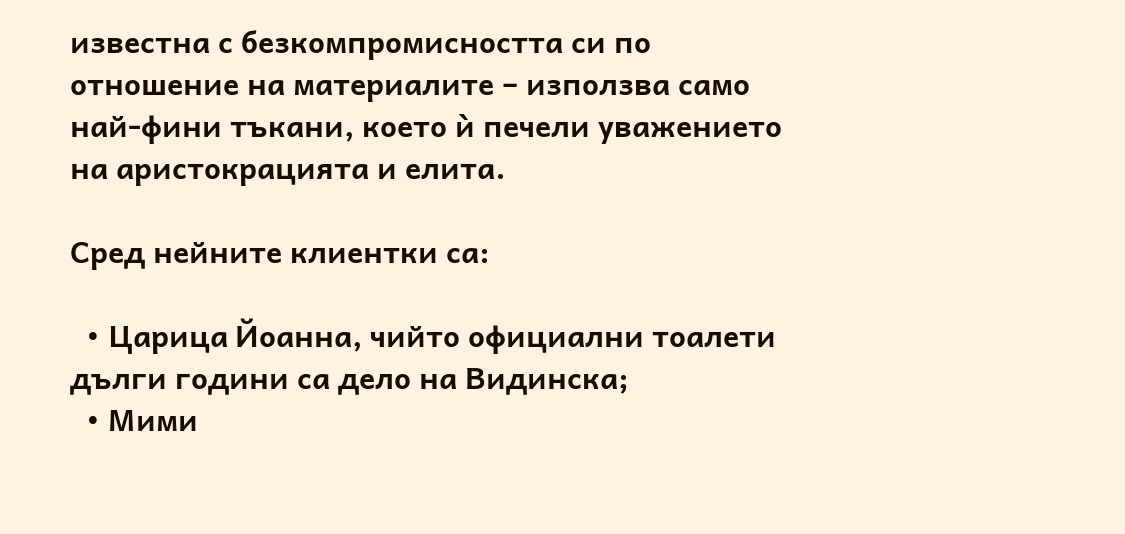известна с безкомпромисността си по отношение на материалите – използва само най-фини тъкани, което ѝ печели уважението на аристокрацията и елита.

Сред нейните клиентки са:

  • Царица Йоанна, чийто официални тоалети дълги години са дело на Видинска;
  • Мими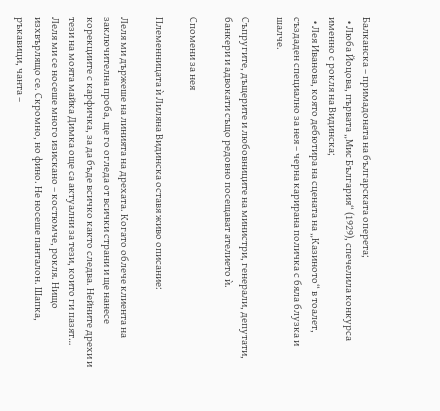Балканска – примадоната на българската оперета;
  • Люба Йоцова, първата „Мис България“ (1929), спечелила конкурса именно с рокля на Видинска;
  • Лея Иванова, която дебютира на сцената на „Казиното“ в тоалет, създаден специално за нея – черна карирана поличка с бяла блузка и шалче.

Съпругите, дъщерите и любовниците на министри, генерали, депутати, банкери и адвокати също редовно посещават ателието ѝ.

Спомени за нея

Племенницата ѝ Лиляна Видинска оставя живо описание:

Леля ми държеше на линията на дрехата. Когато облече клиента на заключителна проба, ще го огледа от всички страни и ще нанесе корекциите с карфичка, за да бъде всичко както следва. Нейните дрехи и тези на моята майка Димка още са актуални за тези, които ги пазят… Леля ми се носеше много изискано – костюмче, рокля. Нищо изхвърлящо се. Скромно, но фино. Не носеше панталон. Шапка, ръкавици, чанта –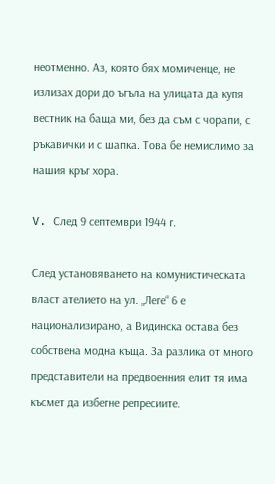неотменно. Аз, която бях момиченце, не излизах дори до ъгъла на улицата да купя вестник на баща ми, без да съм с чорапи, с ръкавички и с шапка. Това бе немислимо за нашия кръг хора.

V. След 9 септември 1944 г.

След установяването на комунистическата власт ателието на ул. „Леге“ 6 е национализирано, а Видинска остава без собствена модна къща. За разлика от много представители на предвоенния елит тя има късмет да избегне репресиите.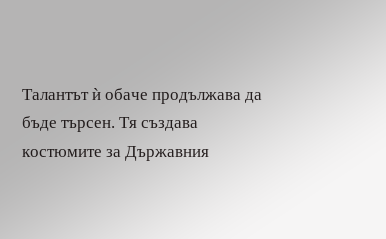Талантът ѝ обаче продължава да бъде търсен. Тя създава костюмите за Държавния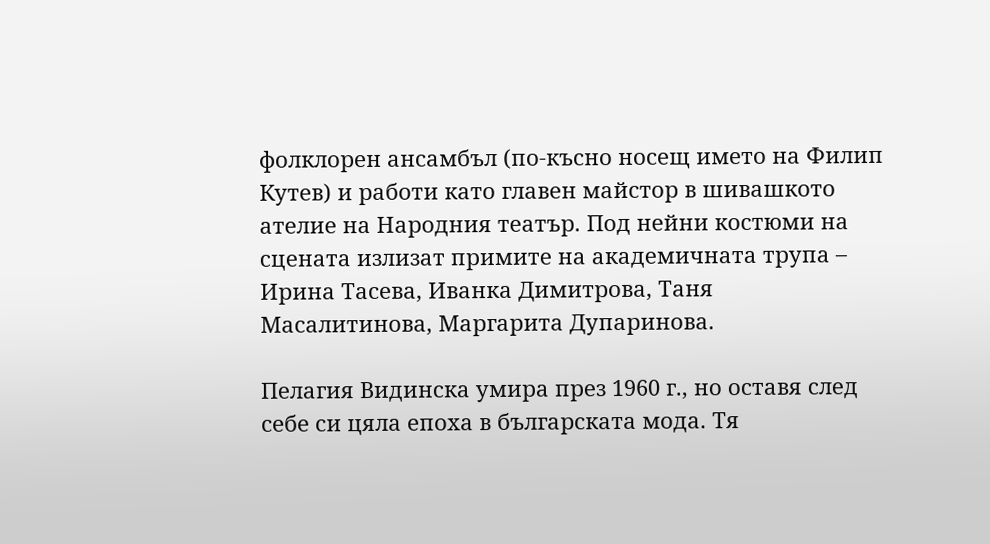фолклорен ансамбъл (по-късно носещ името на Филип Кутев) и работи като главен майстор в шивашкото ателие на Народния театър. Под нейни костюми на сцената излизат примите на академичната трупа – Ирина Тасева, Иванка Димитрова, Таня Масалитинова, Маргарита Дупаринова.

Пелагия Видинска умира през 1960 г., но оставя след себе си цяла епоха в българската мода. Тя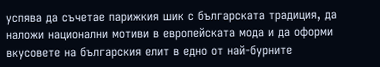успява да съчетае парижкия шик с българската традиция, да наложи национални мотиви в европейската мода и да оформи вкусовете на българския елит в едно от най-бурните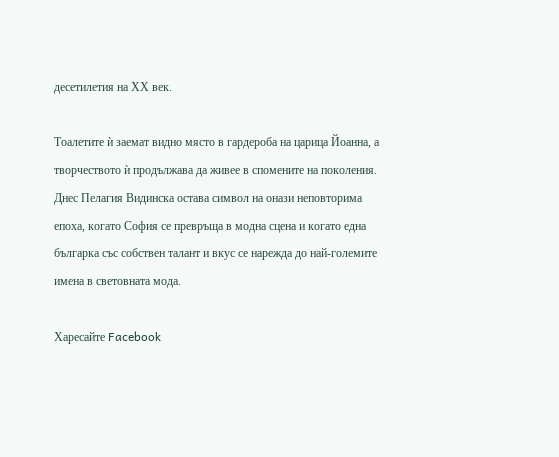десетилетия на ХХ век.

Тоалетите ѝ заемат видно място в гардероба на царица Йоанна, а творчеството ѝ продължава да живее в спомените на поколения. Днес Пелагия Видинска остава символ на онази неповторима епоха, когато София се превръща в модна сцена и когато една българка със собствен талант и вкус се нарежда до най-големите имена в световната мода.

Харесайте Facebook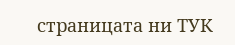страницата ни ТУК